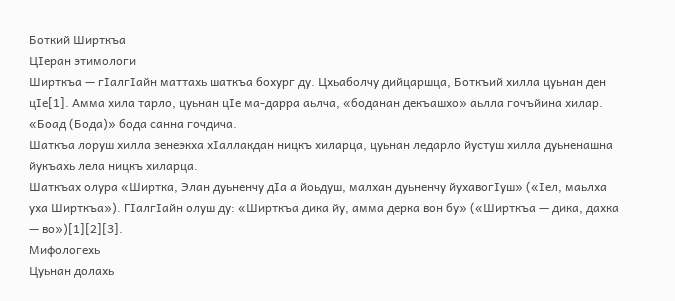Боткий Ширткъа
ЦӀеран этимологи
Ширткъа — гӀалгӀайн маттахь шаткъа бохург ду. Цхьаболчу дийцаршца, Боткъий хилла цуьнан ден цӀе[1]. Амма хила тарло, цуьнан цӀе ма-дарра аьлча, «боданан декъашхо» аьлла гочъйина хилар. «Боад (Бода)» бода санна гочдича.
Шаткъа лоруш хилла зенеэкха хӀаллакдан ницкъ хиларца, цуьнан ледарло йустуш хилла дуьненашна йукъахь лела ницкъ хиларца.
Шаткъах олура «Ширтка, Элан дуьненчу дӀа а йоьдуш, малхан дуьненчу йухавогӀуш» («Ӏел, маьлха уха Ширткъа»). ГӀалгӀайн олуш ду: «Ширткъа дика йу, амма дерка вон бу» («Ширткъа — дика, дахка — во»)[1][2][3].
Мифологехь
Цуьнан долахь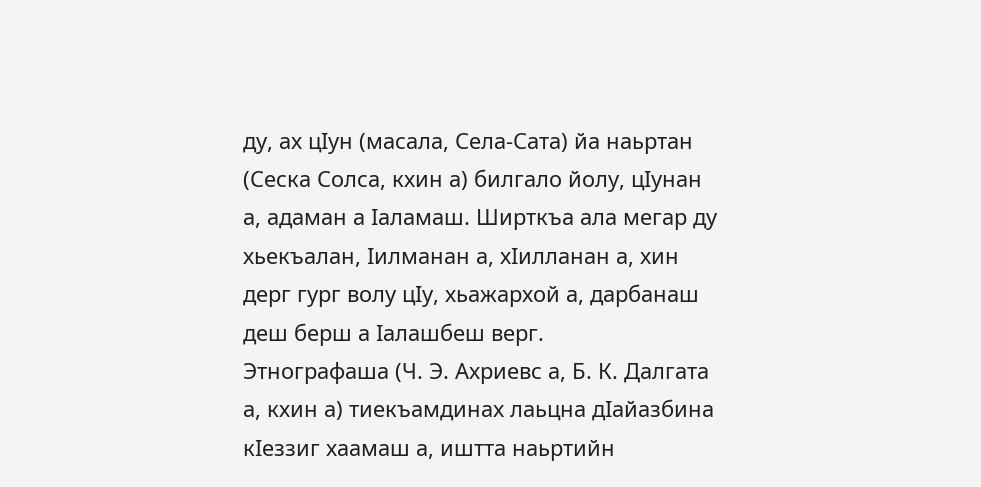ду, ах цӀун (масала, Села-Сата) йа наьртан (Сеска Солса, кхин а) билгало йолу, цӀунан а, адаман а Ӏаламаш. Ширткъа ала мегар ду хьекъалан, Ӏилманан а, хӀилланан а, хин дерг гург волу цӀу, хьажархой а, дарбанаш деш берш а Ӏалашбеш верг.
Этнографаша (Ч. Э. Ахриевс а, Б. К. Далгата а, кхин а) тиекъамдинах лаьцна дӀайазбина кӀеззиг хаамаш а, иштта наьртийн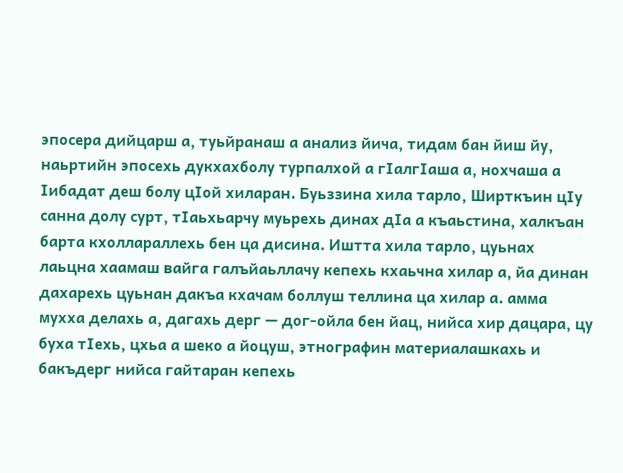эпосера дийцарш а, туьйранаш а анализ йича, тидам бан йиш йу, наьртийн эпосехь дукхахболу турпалхой а гӀалгӀаша а, нохчаша а Ӏибадат деш болу цӀой хиларан. Буьззина хила тарло, Ширткъин цӀу санна долу сурт, тӀаьхьарчу муьрехь динах дӀа а къаьстина, халкъан барта кхоллараллехь бен ца дисина. Иштта хила тарло, цуьнах лаьцна хаамаш вайга галъйаьллачу кепехь кхаьчна хилар а, йа динан дахарехь цуьнан дакъа кхачам боллуш теллина ца хилар а. амма мухха делахь а, дагахь дерг — дог-ойла бен йац, нийса хир дацара, цу буха тӀехь, цхьа а шеко а йоцуш, этнографин материалашкахь и бакъдерг нийса гайтаран кепехь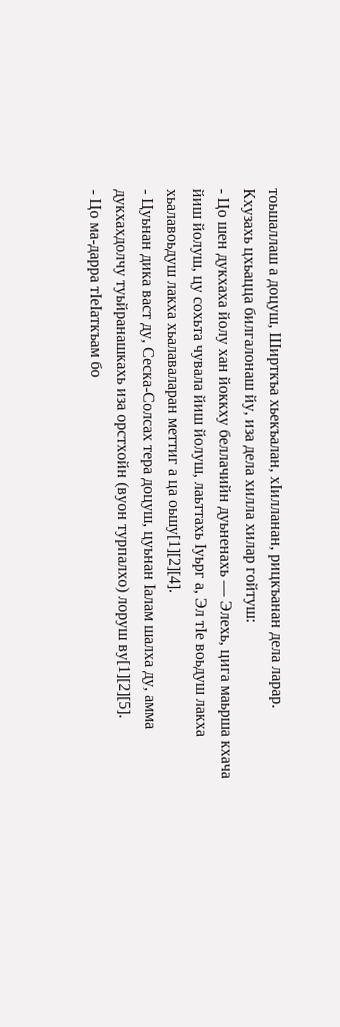тоьшаллаш а доцуш, Ширткъа хьекъалан, хӀилланан, рицкъанан дела ларар.
Кхузахь цхьацца билгалонаш йу, иза дела хилла хилар гойтуш:
- Цо шен дукхаха йолу хан йоккху беллачийн дуьненахь — Элехь, цига маьрша кхача йиш йолуш, цу сохьта чувала йиш йолуш, лаьттахь Ӏуьрг а, Эл тӀе воьдуш лакха хьалавоьдуш лакха хьалаваларан меттиг а ца оьшу[1][2][4].
- Цуьнан дика васт ду, Сеска-Солсах тера доцуш, цуьнан Ӏалам шалха ду, амма дукхахдолчу туьйранашкахь иза орстхойн (вуон турпалхо) лоруш ву[1][2][5].
- Цо ма-дарра тӀеӀаткъам бо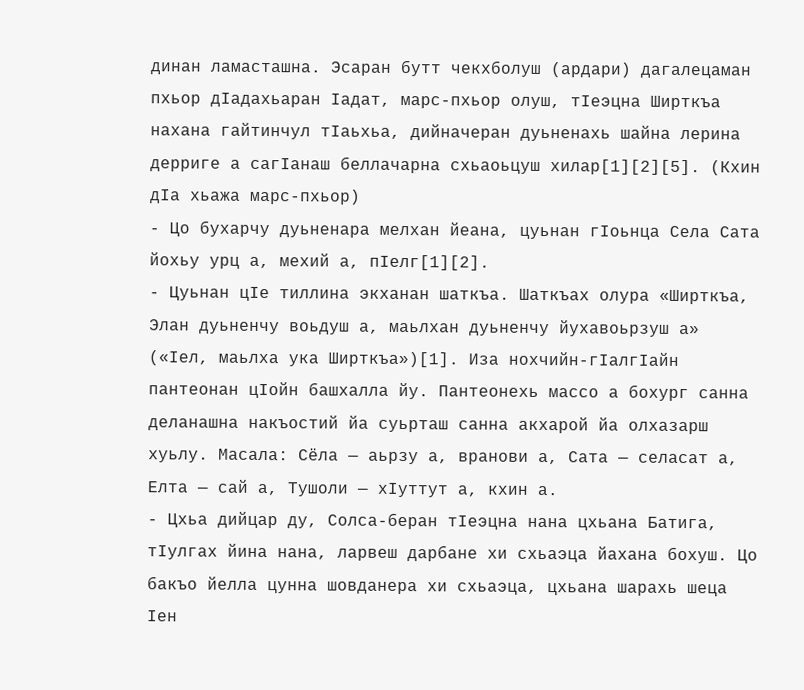динан ламасташна. Эсаран бутт чекхболуш (ардари) дагалецаман пхьор дӀадахьаран Ӏадат, марс-пхьор олуш, тӀеэцна Ширткъа нахана гайтинчул тӀаьхьа, дийначеран дуьненахь шайна лерина дерриге а сагӀанаш беллачарна схьаоьцуш хилар[1][2][5]. (Кхин дӀа хьажа марс-пхьор)
- Цо бухарчу дуьненара мелхан йеана, цуьнан гӀоьнца Села Сата йохьу урц а, мехий а, пӀелг[1][2].
- Цуьнан цӀе тиллина экханан шаткъа. Шаткъах олура «Ширткъа, Элан дуьненчу воьдуш а, маьлхан дуьненчу йухавоьрзуш а» («Ӏел, маьлха ука Ширткъа»)[1]. Иза нохчийн-гӀалгӀайн пантеонан цӀойн башхалла йу. Пантеонехь массо а бохург санна деланашна накъостий йа суьрташ санна акхарой йа олхазарш хуьлу. Масала: Сёла — аьрзу а, вранови а, Сата — селасат а, Елта — сай а, Тушоли — хӀуттут а, кхин а.
- Цхьа дийцар ду, Солса-беран тӀеэцна нана цхьана Батига, тӀулгах йина нана, ларвеш дарбане хи схьаэца йахана бохуш. Цо бакъо йелла цунна шовданера хи схьаэца, цхьана шарахь шеца Ӏен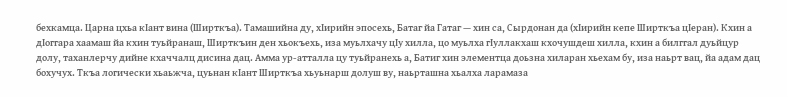бехкамца. Царна цхьа кӀант вина (Ширткъа). Тамашийна ду, хӀирийн эпосехь, Батаг йа Гатаг — хин са, Сырдонан да (хӀирийн кепе Ширткъа цӀеран). Кхин а дӀоггара хаамаш йа кхин туьйранаш, Ширткъин ден хьокъехь, иза муьлхачу цӀу хилла, цо муьлха гӀуллакхаш кхочушдеш хилла, кхин а билггал дуьйцур долу, таханлерчу дийне кхаччалц дисина дац. Амма ур-атталла цу туьйранехь а, Батиг хин элементца доьзна хиларан хьехам бу, иза наьрт вац, йа адам дац бохучух. Ткъа логически хьаьжча, цуьнан кӀант Ширткъа хьуьнарш долуш ву, наьрташна хьалха ларамаза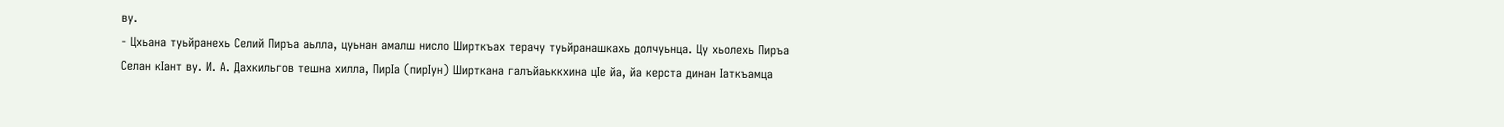ву.
- Цхьана туьйранехь Селий Пиръа аьлла, цуьнан амалш нисло Ширткъах терачу туьйранашкахь долчуьнца. Цу хьолехь Пиръа Селан кӀант ву. И. А. Дахкильгов тешна хилла, ПирӀа (пирӀун) Ширткана галъйаьккхина цӀе йа, йа керста динан Ӏаткъамца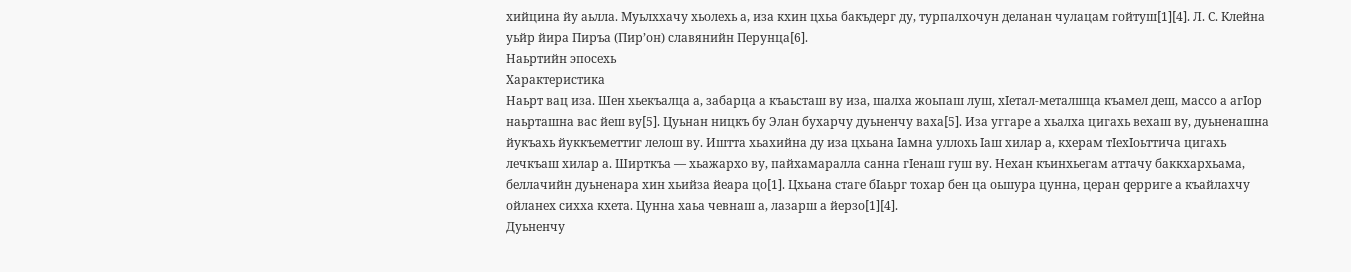хийцина йу аьлла. Муьлххачу хьолехь а, иза кхин цхьа бакъдерг ду, турпалхочун деланан чулацам гойтуш[1][4]. Л. С. Клейна уьйр йира Пиръа (Пир’он) славянийн Перунца[6].
Наьртийн эпосехь
Характеристика
Наьрт вац иза. Шен хьекъалца а, забарца а къаьсташ ву иза, шалха жоьпаш луш, хӀетал-металшца къамел деш, массо а агӀор наьрташна вас йеш ву[5]. Цуьнан ницкъ бу Элан бухарчу дуьненчу ваха[5]. Иза уггаре а хьалха цигахь вехаш ву, дуьненашна йукъахь йуккъеметтиг лелош ву. Иштта хьахийна ду иза цхьана Ӏамна уллохь Ӏаш хилар а, кхерам тӀехӀоьттича цигахь лечкъаш хилар а. Ширткъа — хьажархо ву, пайхамаралла санна гӀенаш гуш ву. Нехан къинхьегам аттачу баккхархьама, беллачийн дуьненара хин хьийза йеара цо[1]. Цхьана стаге бӀаьрг тохар бен ца оьшура цунна, церан qерриге а къайлахчу ойланех сихха кхета. Цунна хаьа чевнаш а, лазарш а йерзо[1][4].
Дуьненчу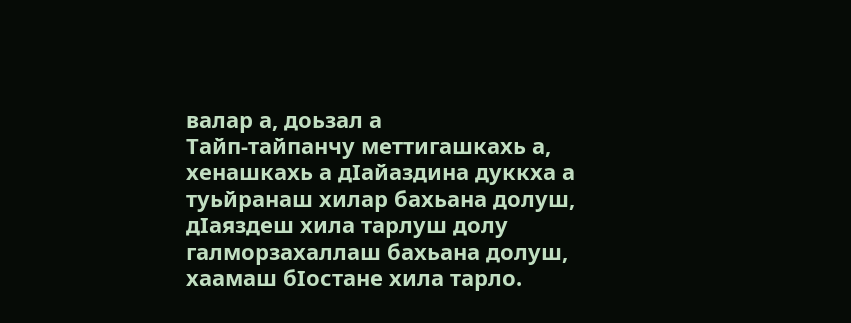валар а, доьзал а
Тайп-тайпанчу меттигашкахь а, хенашкахь а дӀайаздина дуккха а туьйранаш хилар бахьана долуш, дӀаяздеш хила тарлуш долу галморзахаллаш бахьана долуш, хаамаш бӀостане хила тарло.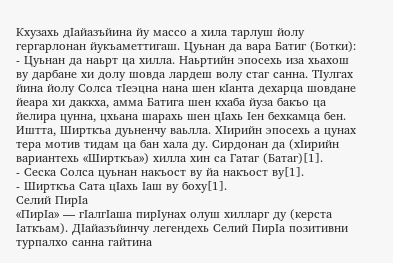Кхузахь дӀайазъйина йу массо а хила тарлуш йолу гергарлонан йукъаметтигаш. Цуьнан да вара Батиг (Ботки):
- Цуьнан да наьрт ца хилла. Наьртийн эпосехь иза хьахош ву дарбане хи долу шовда лардеш волу стаг санна. ТӀулгах йина йолу Солса тӀеэцна нана шен кӀанта дехарца шовдане йеара хи даккха, амма Батига шен кхаба йуза бакъо ца йелира цунна, цхьана шарахь шен цӀахь Ӏен бехкамца бен. Иштта, Ширткъа дуьненчу ваьлла. ХӀирийн эпосехь а цунах тера мотив тидам ца бан хала ду. Сирдонан да (хӀирийн вариантехь «Ширткъа») хилла хин са Гатаг (Батаг)[1].
- Сеска Солса цуьнан накъост ву йа накъост ву[1].
- Ширткъа Сата цӀахь Ӏаш ву боху[1].
Селий ПирӀа
«ПирӀа» — гӀалгӀаша пирӀунах олуш хилларг ду (керста Ӏаткъам). ДӀайазъйинчу легендехь Селий ПирӀа позитивни турпалхо санна гайтина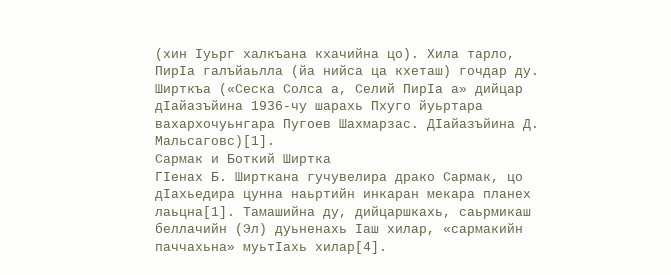(хин Ӏуьрг халкъана кхачийна цо). Хила тарло, ПирӀа галъйаьлла (йа нийса ца кхеташ) гочдар ду. Ширткъа («Сеска Солса а, Селий ПирӀа а» дийцар дӀайазъйина 1936-чу шарахь Пхуго йуьртара вахархочуьнгара Пугоев Шахмарзас. ДӀайазъйина Д. Мальсаговс)[1].
Сармак и Боткий Ширтка
ГӀенах Б. Ширткана гучувелира драко Сармак, цо дӀахьедира цунна наьртийн инкаран мекара планех лаьцна[1]. Тамашийна ду, дийцаршкахь, саьрмикаш беллачийн (Эл) дуьненахь Ӏаш хилар, «сармакийн паччахьна» муьтӀахь хилар[4].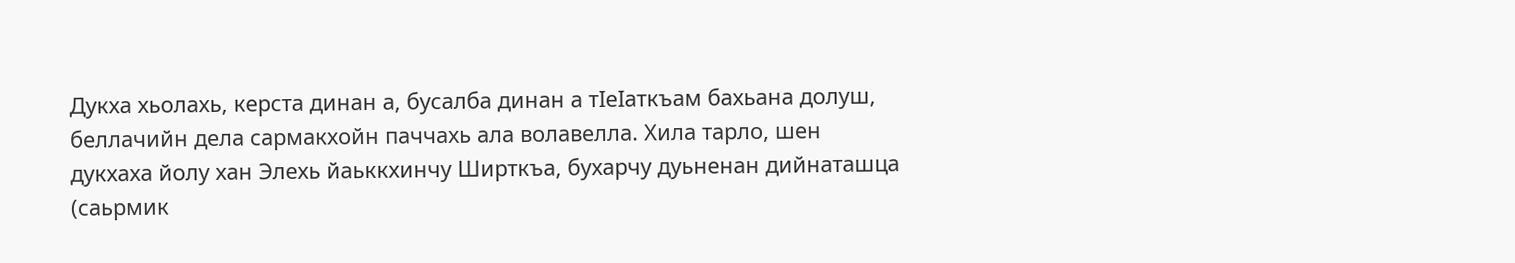Дукха хьолахь, керста динан а, бусалба динан а тӀеӀаткъам бахьана долуш, беллачийн дела сармакхойн паччахь ала волавелла. Хила тарло, шен дукхаха йолу хан Элехь йаьккхинчу Ширткъа, бухарчу дуьненан дийнаташца (саьрмик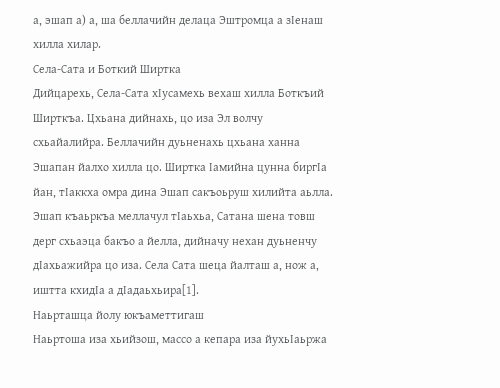а, эшап а) а, ша беллачийн делаца Эштромца а зӀенаш хилла хилар.
Села-Сата и Боткий Ширтка
Дийцарехь, Села-Сата хӀусамехь вехаш хилла Боткъий Ширткъа. Цхьана дийнахь, цо иза Эл волчу схьайалийра. Беллачийн дуьненахь цхьана ханна Эшапан йалхо хилла цо. Ширтка Ӏамийна цунна биргӀа йан, тӀаккха омра дина Эшап сакъоьруш хилийта аьлла. Эшап къаьркъа меллачул тӀаьхьа, Сатана шена товш дерг схьаэца бакъо а йелла, дийначу нехан дуьненчу дӀахьажийра цо иза. Села Сата шеца йалташ а, нож а, иштта кхидӀа а дӀадаьхьира[1].
Наьрташца йолу юкъаметтигаш
Наьртоша иза хьийзош, массо а кепара иза йухьӀаьржа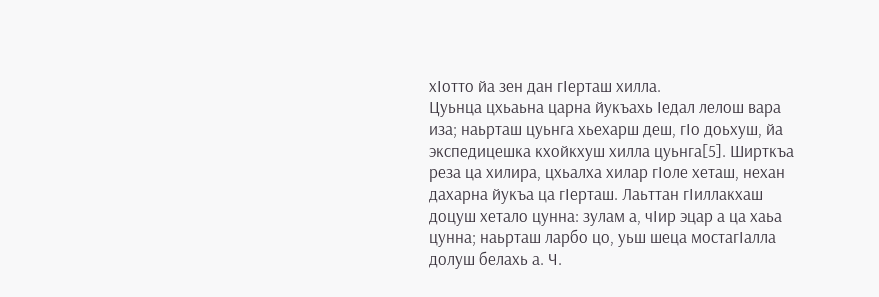хӀотто йа зен дан гӀерташ хилла.
Цуьнца цхьаьна царна йукъахь Ӏедал лелош вара иза; наьрташ цуьнга хьехарш деш, гӀо доьхуш, йа экспедицешка кхойкхуш хилла цуьнга[5]. Ширткъа реза ца хилира, цхьалха хилар гӀоле хеташ, нехан дахарна йукъа ца гӀерташ. Лаьттан гӀиллакхаш доцуш хетало цунна: зулам а, чӀир эцар а ца хаьа цунна; наьрташ ларбо цо, уьш шеца мостагӀалла долуш белахь а. Ч.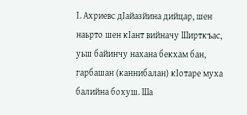Ӏ. Ахриевс дӀайазйина дийцар, шен наьрто шен кӀант вийначу Ширткъас, уьш байинчу нахана бекхам бан, гарбашан (каннибалан) кӀотаре муха балийна бохуш. Ша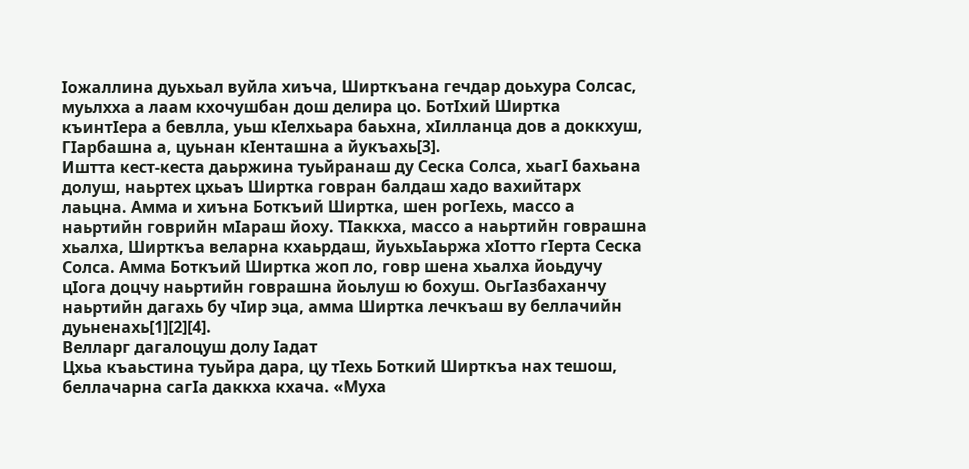Ӏожаллина дуьхьал вуйла хиъча, Ширткъана гечдар доьхура Солсас, муьлхха а лаам кхочушбан дош делира цо. БотӀхий Ширтка къинтӀера а бевлла, уьш кӀелхьара баьхна, хӀилланца дов а доккхуш, ГӀарбашна а, цуьнан кӀенташна а йукъахь[3].
Иштта кест-кеста даьржина туьйранаш ду Сеска Солса, хьагӀ бахьана долуш, наьртех цхьаъ Ширтка говран балдаш хадо вахийтарх лаьцна. Амма и хиъна Боткъий Ширтка, шен рогӀехь, массо а наьртийн говрийн мӀараш йоху. ТӀаккха, массо а наьртийн говрашна хьалха, Ширткъа веларна кхаьрдаш, йуьхьӀаьржа хӀотто гӀерта Сеска Солса. Амма Боткъий Ширтка жоп ло, говр шена хьалха йоьдучу цӀога доцчу наьртийн говрашна йоьлуш ю бохуш. ОьгӀазбаханчу наьртийн дагахь бу чӀир эца, амма Ширтка лечкъаш ву беллачийн дуьненахь[1][2][4].
Велларг дагалоцуш долу Ӏадат
Цхьа къаьстина туьйра дара, цу тӀехь Боткий Ширткъа нах тешош, беллачарна сагӀа даккха кхача. «Муха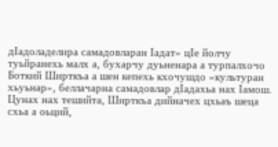дӀадоладелира самадовларан Ӏадат» цӀе йолчу туьйранехь малх а, бухарчу дуьненара а турпалхочо Боткий Ширткъа а шен кепехь кхочушдо «культуран хьуьнар», беллачарна самадовлар дӀадахьа нах Ӏамош. Цунах нах тешийта, Ширткъа дийначех цхьаъ шеца схьа а оьций,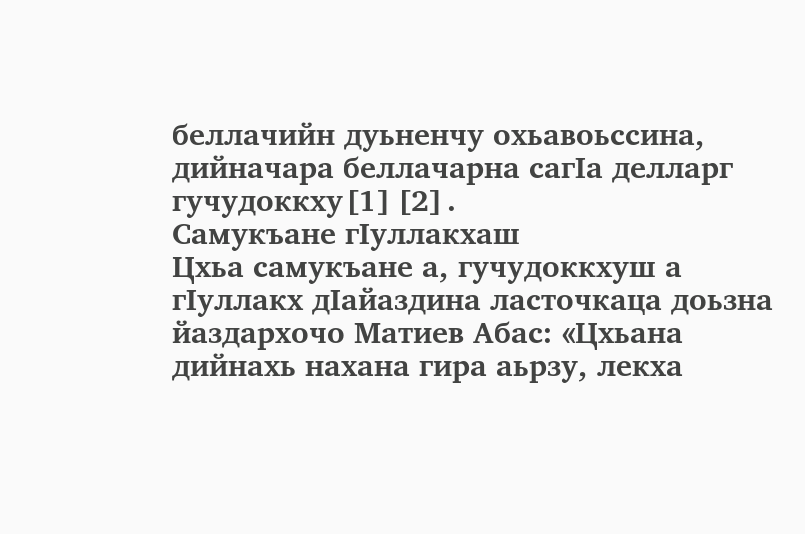беллачийн дуьненчу охьавоьссина, дийначара беллачарна сагӀа делларг гучудоккху[1][2].
Самукъане гӀуллакхаш
Цхьа самукъане а, гучудоккхуш а гӀуллакх дӀайаздина ласточкаца доьзна йаздархочо Матиев Абас: «Цхьана дийнахь нахана гира аьрзу, лекха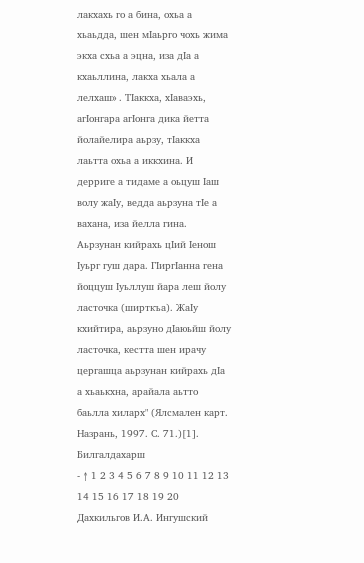лакхахь го а бина, охьа а хьаьдда, шен мӀаьрго чохь жима экха схьа а эцна, иза дӀа а кхаьллина, лакха хьала а лелхаш» . ТӀаккха, хӀаваэхь, агӀонгара агӀонга дика йетта йолайелира аьрзу, тӀаккха лаьтта охьа а иккхина. И дерриге а тидаме а оьцуш Ӏаш волу жаӀу, ведда аьрзуна тӀе а вахана, иза йелла гина. Аьрзунан кийрахь цӀий Ӏенош Ӏуьрг гуш дара. ГӀиргӀанна гена йоццуш Ӏуьллуш йара леш йолу ласточка (ширткъа). ЖаӀу кхийтира, аьрзуно дӀаюьйш йолу ласточка, кестта шен ирачу цергашца аьрзунан кийрахь дӀа а хьаькхна, арайала аьтто баьлла хиларх" (Ялсмален карт. Назрань, 1997. С. 71.)[1].
Билгалдахарш
- ↑ 1 2 3 4 5 6 7 8 9 10 11 12 13 14 15 16 17 18 19 20 Дахкильгов И.А. Ингушский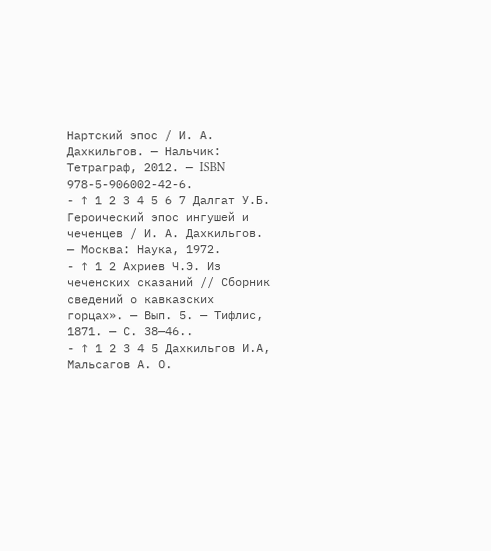Нартский эпос / И. А. Дахкильгов. — Нальчик: Тетраграф, 2012. — ISBN 978-5-906002-42-6.
- ↑ 1 2 3 4 5 6 7 Далгат У.Б. Героический эпос ингушей и чеченцев / И. А. Дахкильгов. — Москва: Наука, 1972.
- ↑ 1 2 Ахриев Ч.Э. Из чеченских сказаний // Сборник сведений о кавказских горцах». — Вып. 5. — Тифлис, 1871. — С. 38—46..
- ↑ 1 2 3 4 5 Дахкильгов И.А, Мальсагов А. О.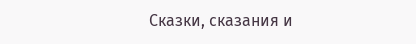Сказки, сказания и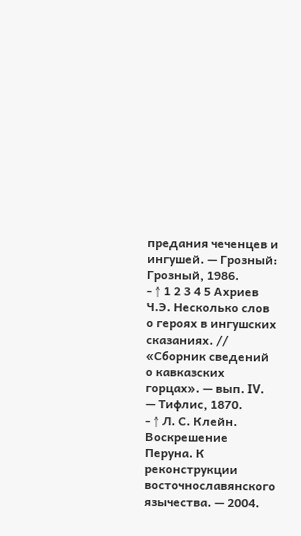предания чеченцев и ингушей. — Грозный: Грозный, 1986.
- ↑ 1 2 3 4 5 Ахриев Ч.Э. Несколько слов о героях в ингушских сказаниях. // «Сборник сведений о кавказских горцах». — вып. IV. — Тифлис, 1870.
- ↑ Л. С. Клейн. Воскрешение Перуна. К реконструкции восточнославянского язычества. — 2004.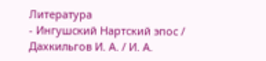Литература
- Ингушский Нартский эпос / Дахкильгов И. А. / И. А.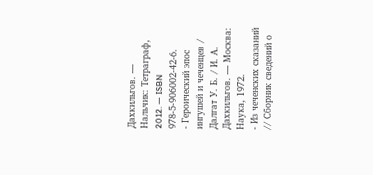Дахкильгов. — Нальчик: Тетраграф, 2012. — ISBN 978-5-906002-42-6.
- Героический эпос ингушей и чеченцев / Далгат У. Б. / И. А. Дахкильгов. — Москва: Наука, 1972.
- Из чеченских сказаний // Сборник сведений о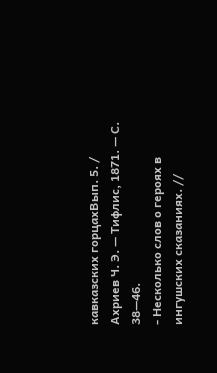кавказских горцахВып. 5. / Ахриев Ч. Э. — Тифлис, 1871. — С. 38—46.
- Несколько слов о героях в ингушских сказаниях. //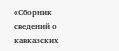«Сборник сведений о кавказских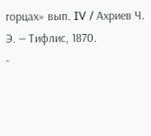горцах» вып. IV / Ахриев Ч. Э. — Тифлис, 1870.
-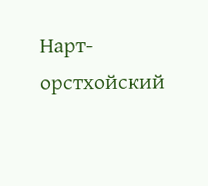Нарт-орстхойский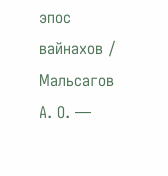эпос вайнахов / Мальсагов А. О. —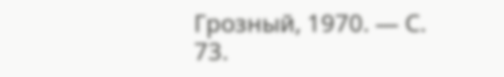Грозный, 1970. — С. 73.